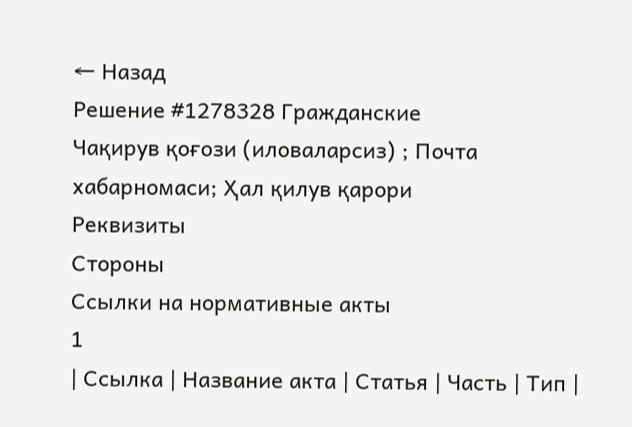← Назад
Решение #1278328 Гражданские
Чақирув қоғози (иловаларсиз) ; Почта хабарномаси; Ҳал қилув қарори
Реквизиты
Стороны
Ссылки на нормативные акты
1
| Ссылка | Название акта | Статья | Часть | Тип |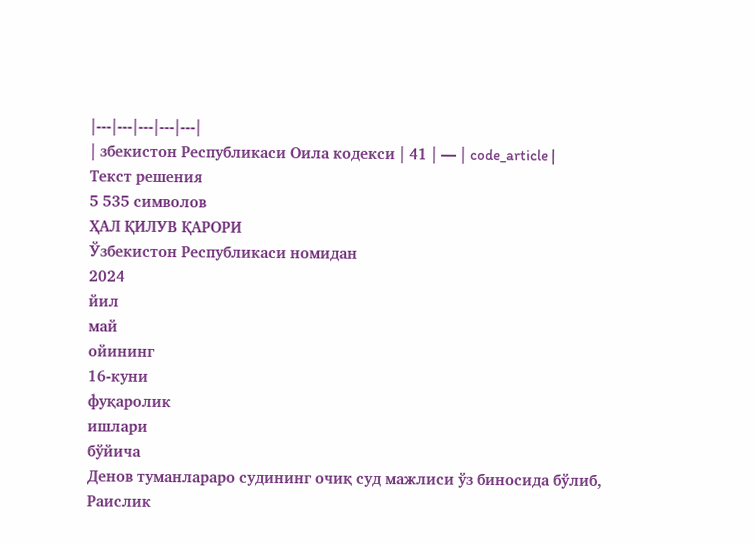|---|---|---|---|---|
| збекистон Республикаси Оила кодекси | 41 | — | code_article |
Текст решения
5 535 символов
ҲАЛ ҚИЛУВ ҚАРОРИ
Ўзбекистон Республикаси номидан
2024
йил
май
ойининг
16-куни
фуқаролик
ишлари
бўйича
Денов туманлараро судининг очиқ суд мажлиси ўз биносида бўлиб,
Раислик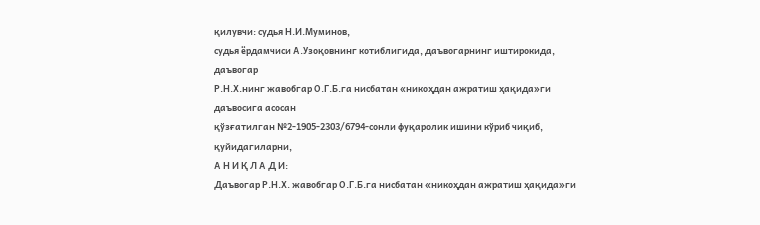қилувчи: судья Н.И.Муминов,
судья ёрдамчиси А.Узоқовнинг котиблигида, даъвогарнинг иштирокида, даъвогар
Р.Н.Х.нинг жавобгар О.Г.Б.га нисбатан «никоҳдан ажратиш ҳақида»ги даъвосига асосан
қўзғатилган №2-1905-2303/6794-сонли фуқаролик ишини кўриб чиқиб, қуйидагиларни,
А Н И Қ Л А Д И:
Даъвогар Р.Н.Х. жавобгар О.Г.Б.га нисбатан «никоҳдан ажратиш ҳақида»ги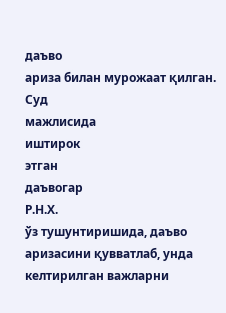даъво
ариза билан мурожаат қилган.
Суд
мажлисида
иштирок
этган
даъвогар
Р.Н.Х.
ўз тушунтиришида, даъво аризасини қувватлаб, унда келтирилган важларни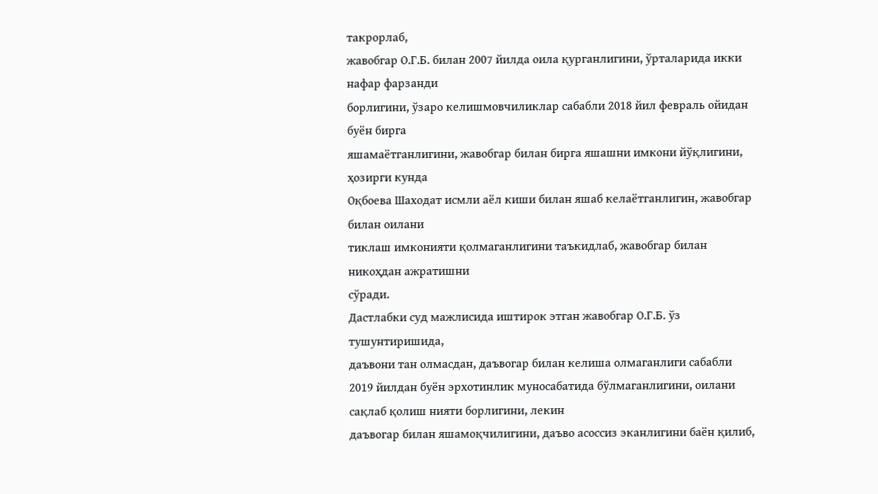такрорлаб,
жавобгар О.Г.Б. билан 2007 йилда оила қурганлигини, ўрталарида икки нафар фарзанди
борлигини, ўзаро келишмовчиликлар сабабли 2018 йил февраль ойидан буён бирга
яшамаётганлигини, жавобгар билан бирга яшашни имкони йўқлигини, ҳозирги кунда
Оқбоева Шаходат исмли аёл киши билан яшаб келаётганлигин, жавобгар билан оилани
тиклаш имконияти қолмаганлигини таъкидлаб, жавобгар билан никоҳдан ажратишни
сўради.
Дастлабки суд мажлисида иштирок этган жавобгар О.Г.Б. ўз тушунтиришида,
даъвони тан олмасдан, даъвогар билан келиша олмаганлиги сабабли 2019 йилдан буён эрхотинлик муносабатида бўлмаганлигини, оилани сақлаб қолиш нияти борлигини, лекин
даъвогар билан яшамоқчилигини, даъво асоссиз эканлигини баён қилиб,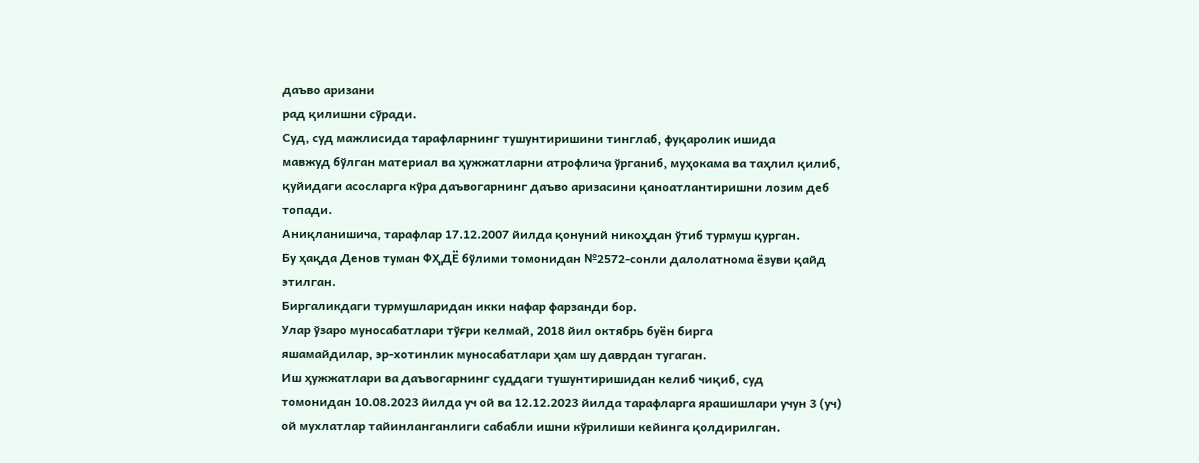даъво аризани
рад қилишни сўради.
Суд, суд мажлисида тарафларнинг тушунтиришини тинглаб, фуқаролик ишида
мавжуд бўлган материал ва ҳужжатларни атрофлича ўрганиб, муҳокама ва таҳлил қилиб,
қуйидаги асосларга кўра даъвогарнинг даъво аризасини қаноатлантиришни лозим деб
топади.
Аниқланишича, тарафлар 17.12.2007 йилда қонуний никоҳдан ўтиб турмуш қурган.
Бу ҳақда Денов туман ФҲДЁ бўлими томонидан №2572-сонли далолатнома ёзуви қайд
этилган.
Биргаликдаги турмушларидан икки нафар фарзанди бор.
Улар ўзаро муносабатлари тўғри келмай, 2018 йил октябрь буён бирга
яшамайдилар, эр-хотинлик муносабатлари ҳам шу даврдан тугаган.
Иш ҳужжатлари ва даъвогарнинг суддаги тушунтиришидан келиб чиқиб, суд
томонидан 10.08.2023 йилда уч ой ва 12.12.2023 йилда тарафларга ярашишлари учун 3 (уч)
ой мухлатлар тайинланганлиги сабабли ишни кўрилиши кейинга қолдирилган.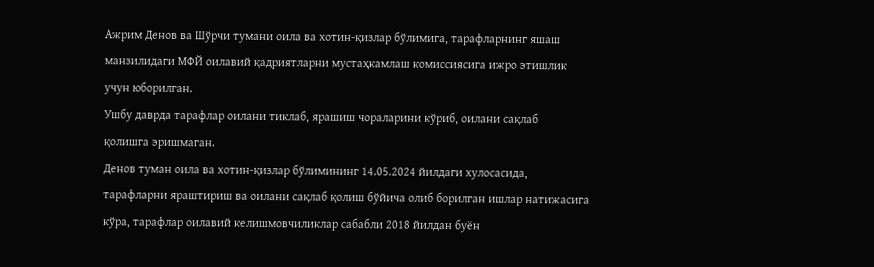Ажрим Денов ва Шўрчи тумани оила ва хотин-қизлар бўлимига, тарафларнинг яшаш
манзилидаги МФЙ оилавий қадриятларни мустаҳкамлаш комиссиясига ижро этишлик
учун юборилган.
Ушбу даврда тарафлар оилани тиклаб, ярашиш чораларини кўриб, оилани сақлаб
қолишга эришмаган.
Денов туман оила ва хотин-қизлар бўлимининг 14.05.2024 йилдаги хулосасида,
тарафларни яраштириш ва оилани сақлаб қолиш бўйича олиб борилган ишлар натижасига
кўра, тарафлар оилавий келишмовчиликлар сабабли 2018 йилдан буён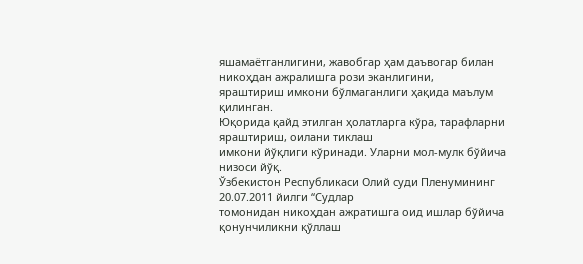яшамаётганлигини, жавобгар ҳам даъвогар билан никоҳдан ажралишга рози эканлигини,
яраштириш имкони бўлмаганлиги ҳақида маълум қилинган.
Юқорида қайд этилган ҳолатларга кўра, тарафларни яраштириш, оилани тиклаш
имкони йўқлиги кўринади. Уларни мол-мулк бўйича низоси йўқ.
Ўзбекистон Республикаси Олий суди Пленумининг 20.07.2011 йилги “Судлар
томонидан никоҳдан ажратишга оид ишлар бўйича қонунчиликни қўллаш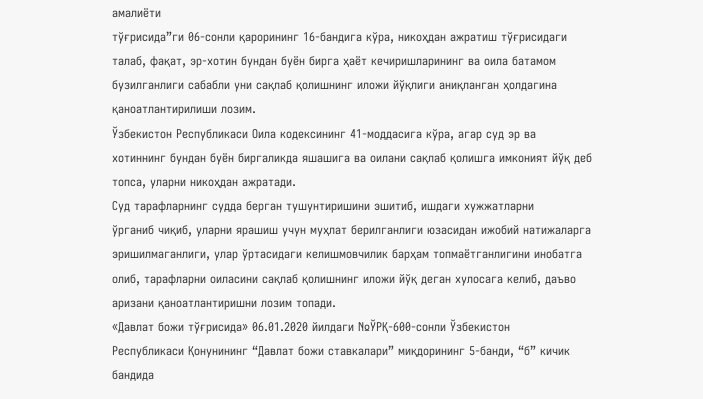амалиёти
тўғрисида”ги 06-сонли қарорининг 16-бандига кўра, никоҳдан ажратиш тўғрисидаги
талаб, фақат, эр-хотин бундан буён бирга ҳаёт кечиришларининг ва оила батамом
бузилганлиги сабабли уни сақлаб қолишнинг иложи йўқлиги аниқланган ҳолдагина
қаноатлантирилиши лозим.
Ўзбекистон Республикаси Оила кодексининг 41-моддасига кўра, агар суд эр ва
хотиннинг бундан буён биргаликда яшашига ва оилани сақлаб қолишга имконият йўқ деб
топса, уларни никоҳдан ажратади.
Суд тарафларнинг судда берган тушунтиришини эшитиб, ишдаги хужжатларни
ўрганиб чиқиб, уларни ярашиш учун муҳлат берилганлиги юзасидан ижобий натижаларга
эришилмаганлиги, улар ўртасидаги келишмовчилик барҳам топмаётганлигини инобатга
олиб, тарафларни оиласини сақлаб қолишнинг иложи йўқ деган хулосага келиб, даъво
аризани қаноатлантиришни лозим топади.
«Давлат божи тўғрисида» 06.01.2020 йилдаги №ЎРҚ-600-сонли Ўзбекистон
Республикаси Қонунининг “Давлат божи ставкалари” миқдорининг 5-банди, “б” кичик
бандида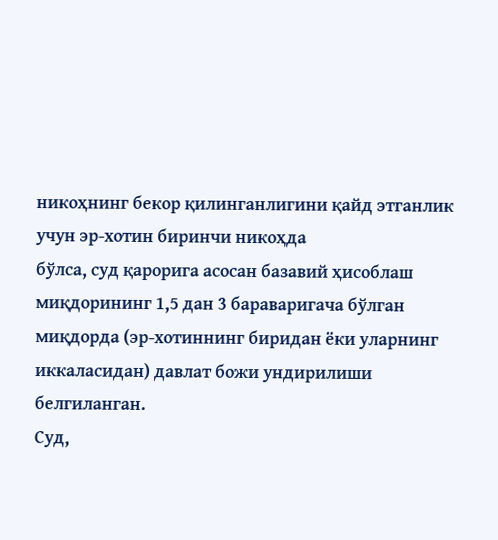никоҳнинг бекор қилинганлигини қайд этганлик учун эр-хотин биринчи никоҳда
бўлса, суд қарорига асосан базавий ҳисоблаш миқдорининг 1,5 дан 3 бараваригача бўлган
миқдорда (эр-хотиннинг биридан ёки уларнинг иккаласидан) давлат божи ундирилиши
белгиланган.
Суд,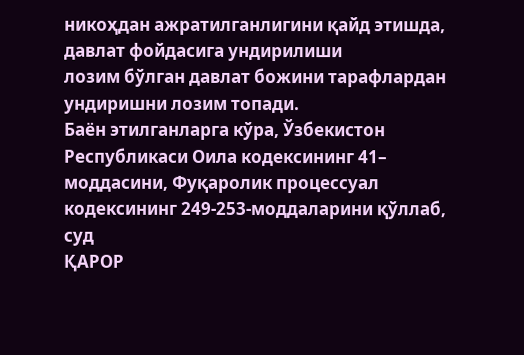никоҳдан ажратилганлигини қайд этишда, давлат фойдасига ундирилиши
лозим бўлган давлат божини тарафлардан ундиришни лозим топади.
Баён этилганларга кўра, Ўзбекистон Республикаси Оила кодексининг 41–
моддасини, Фуқаролик процессуал кодексининг 249-253-моддаларини қўллаб, суд
ҚАРОР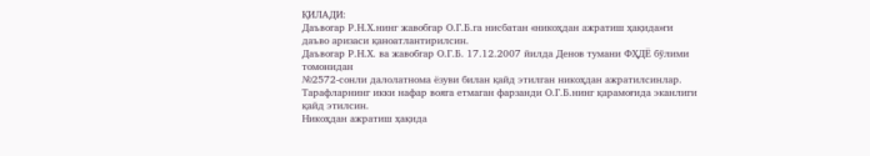ҚИЛАДИ:
Даъвогар Р.Н.Х.нинг жавобгар О.Г.Б.га нисбатан «никоҳдан ажратиш ҳақида»ги
даъво аризаси қаноатлантирилсин.
Даъвогар Р.Н.Х. ва жавобгар О.Г.Б. 17.12.2007 йилда Денов тумани ФҲДЁ бўлими
томонидан
№2572-сонли далолатнома ёзуви билан қайд этилган никоҳдан ажратилсинлар.
Тарафларнинг икки нафар вояга етмаган фарзанди О.Г.Б.нинг қарамоғида эканлиги
қайд этилсин.
Никоҳдан ажратиш ҳақида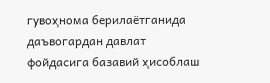гувоҳнома берилаётганида даъвогардан давлат
фойдасига базавий ҳисоблаш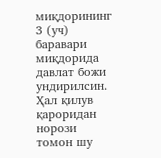миқдорининг 3 (уч) баравари миқдорида давлат божи
ундирилсин.
Ҳал қилув қароридан норози томон шу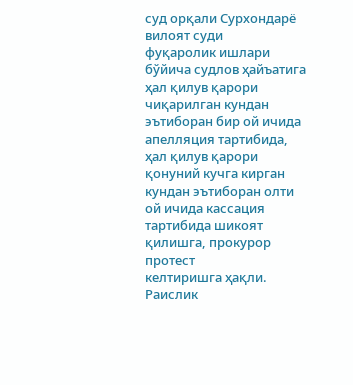суд орқали Сурхондарё вилоят суди
фуқаролик ишлари бўйича судлов ҳайъатига ҳал қилув қарори чиқарилган кундан
эътиборан бир ой ичида апелляция тартибида, ҳал қилув қарори қонуний кучга кирган
кундан эътиборан олти ой ичида кассация тартибида шикоят қилишга, прокурор протест
келтиришга ҳақли.
Раислик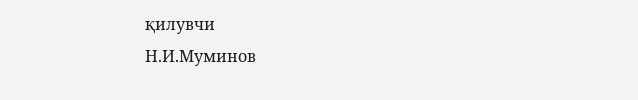қилувчи
Н.И.Муминов